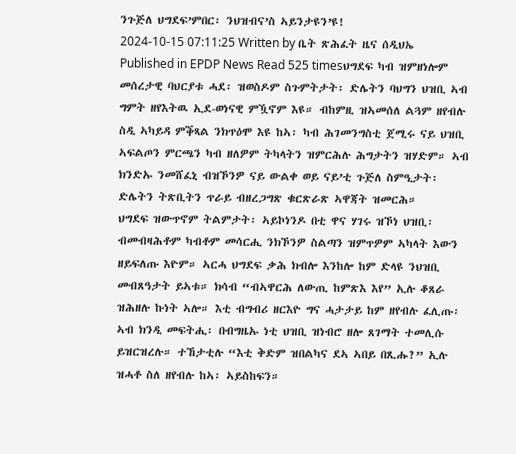ንጉጅለ ህግደፍ’ምበር፡ ንህዝብና’ስ ኣይንታዩን’ዩ!
2024-10-15 07:11:25 Written by ቤት ጽሕፈት ዜና ሰዲህኤ Published in EPDP News Read 525 timesህግደፍ ካብ ዝምዘነሎም መሰረታዊ ባህርያቱ ሓደ፡ ዝወስዶም ስጉምትታት፡ ድሌትን ባህግን ህዝቢ ኣብ ግምት ዘየእትዉ ኢደ-ወነናዊ ምዃኖም እዩ። ብከምዚ ዝኣመሰለ ልጓም ዘየብሉ ስዲ ኣካይዳ ምቕጻል ንክጥዕሞ እዩ ከኣ፡ ካብ ሕገመንግስቲ ጀሚሩ ናይ ህዝቢ ኣፍልጦን ምርጫን ካብ ዘለዎም ትካላትን ዝምርሕሉ ሕግታትን ዝሃድም። ኣብ ክንድኡ ንመሸፈኒ ብዝኾንዎ ናይ ውልቀ ወይ ናይ’ቲ ጉጅለ ስምዒታት፡ ድሌትን ትጽቢትን ጥራይ ብዘረጋግጽ ቁርጽራጽ ኣዋጃት ዝመርሕ።
ህግደፍ ዝውጥኖም ትልምታት፡ ኣይኮነንዶ በቲ ዋና ሃገሩ ዝኾነ ህዝቢ፡ ብመብዛሕቶም ካብቶም መሳርሒ ንክኾንዎ ስልጣን ዝምጥዎም ኣካላት እውን ዘይፍለጡ እዮም። ኣርሓ ህግደፍ ቃሕ ክብሎ እንከሎ ከም ድላዩ ንህዝቢ መብጸዓታት ይኣቱ። ክሳብ “ብኣዋርሕ ለውጢ ከምጽእ እየ” ኢሉ ቆጸራ ዝሕዘሉ ኩነት ኣሎ። እቲ ብግብሪ ዘርእዮ ግና ሓታታይ ከም ዘየብሉ ፈሊጡ፡ ኣብ ክንዲ መፍትሒ፡ በብግዜኡ ነቲ ህዝቢ ዝነብሮ ዘሎ ጸገማት ተመሊሱ ይዝርዝረሉ። ተኸታቲሉ “እቲ ቅድም ዝበልካና ደኣ ኣበይ በጺሑ?” ኢሉ ዝሓቶ ስለ ዘየብሉ ከኣ፡ ኣይስከፍን።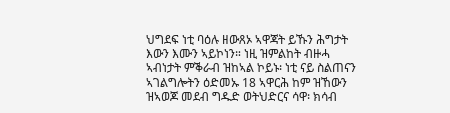ህግደፍ ነቲ ባዕሉ ዘውጸኦ ኣዋጃት ይኹን ሕግታት እውን እሙን ኣይኮነን። ነዚ ዝምልከት ብዙሓ ኣብነታት ምቕራብ ዝከኣል ኮይኑ፡ ነቲ ናይ ስልጠናን ኣገልግሎትን ዕድመኡ 18 ኣዋርሕ ከም ዝኸውን ዝኣወጆ መደብ ግዱድ ወትህድርና ሳዋ፡ ክሳብ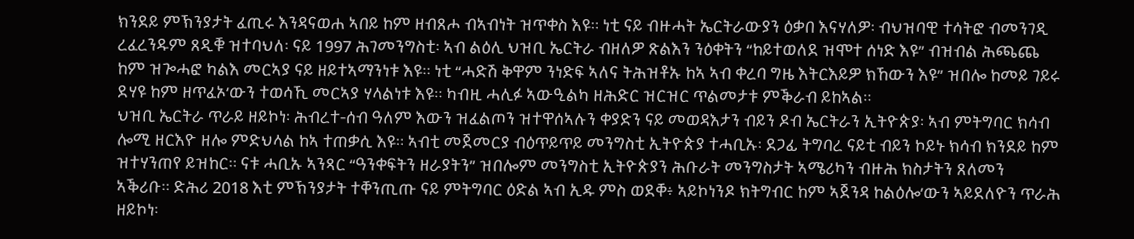ክንደይ ምኽንያታት ፈጢሩ እንዳናወሐ ኣበይ ከም ዘብጸሖ ብኣብነት ዝጥቀስ እዩ። ነቲ ናይ ብዙሓት ኤርትራውያን ዕቃበ እናሃለዎ፡ ብህዝባዊ ተሳትፎ ብመንገዲ ረፈረንዱም ጸዲቑ ዝተባህለ፡ ናይ 1997 ሕገመንግስቲ፡ ኣብ ልዕሊ ህዝቢ ኤርትራ ብዘለዎ ጽልእን ንዕቀትን “ከይተወለደ ዝሞተ ሰነድ እዩ” ብዝብል ሕጫጨ ከም ዝጐሓፎ ካልእ መርኣያ ናይ ዘይተኣማንነቱ እዩ። ነቲ “ሓድሽ ቅዋም ንነድፍ ኣለና ትሕዝቶኡ ከኣ ኣብ ቀረባ ግዜ እትርእይዎ ክኸውን እዩ” ዝበሎ ከመይ ገይሩ ደሃዩ ከም ዘጥፈኦ’ውን ተወሳኺ መርኣያ ሃላልነቱ እዩ። ካብዚ ሓሊፉ ኣውዒልካ ዘሕድር ዝርዝር ጥልመታቱ ምቕራብ ይከኣል።
ህዝቢ ኤርትራ ጥራይ ዘይኮነ፡ ሕብረተ-ሰብ ዓለም እውን ዝፈልጦን ዝተዋሰኣሉን ቀያድን ናይ መወዳእታን ብይን ዶብ ኤርትራን ኢትዮጵያ፡ ኣብ ምትግባር ክሳብ ሎሚ ዘርእዮ ዘሎ ምድህላል ከኣ ተጠቃሲ እዩ። ኣብቲ መጀመርያ ብዕጥይጥይ መንግስቲ ኢትዮጵያ ተሓቢኡ፡ ደጋፊ ትግባረ ናይቲ ብይን ኮይኑ ክሳብ ክንደይ ከም ዝተሃንጠየ ይዝከር። ናቱ ሓቢኡ ኣንጻር “ዓንቀፍትን ዘራያትን” ዝበሎም መንግስቲ ኢትዮጵያን ሕቡራት መንግስታት ኣሜሪካን ብዙሕ ክስታትን ጸለመን ኣቕሪቡ። ድሕሪ 2018 እቲ ምኽንያታት ተቐንጢጡ ናይ ምትግባር ዕድል ኣብ ኢዱ ምስ ወደቐ፥ ኣይኮነንዶ ክትግብር ከም ኣጀንዳ ከልዕሎ’ውን ኣይደለዮን ጥራሕ ዘይኮነ፡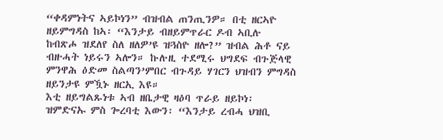“ቀዳምነትና ኣይኮነን” ብዝብል ጠንጢንዎ። በቲ ዘርኣዮ ዘይምግዳስ ከኣ፡ “እንታይ ብዘይምጥራር ዶብ ኣቢሉ ከብጽሖ ዝደለየ ስለ ዘለዎ’ዩ ዝጓስዮ ዘሎ?” ዝብል ሕቶ ናይ ብዙሓት ነይሩን ኣሎን። ኩሉዚ ተደሚሩ ህግደፍ ብጉጅላዊ ምንዋሕ ዕድመ ስልጣን’ምበር ብጉዳይ ሃገርን ህዝብን ምግዳስ ዘይንታዩ ምዃኑ ዘርኢ እዩ።
እቲ ዘይግልጹነቱ ኣብ ዘቤታዊ ዛዕባ ጥራይ ዘይኮነ፡ ዝምድናኡ ምስ ጐረባቲ እውን፡ “እንታይ ረብሓ ህዝቢ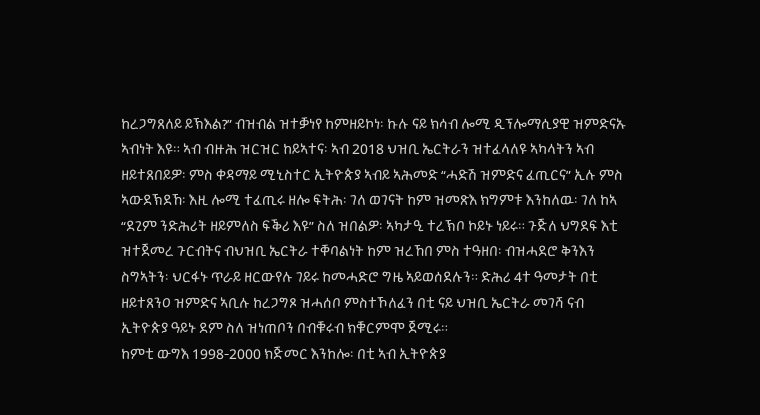ከረጋግጸለይ ይኽእል?” ብዝብል ዝተቓነየ ከምዘይኮነ፡ ኩሉ ናይ ክሳብ ሎሚ ዲፕሎማሲያዊ ዝምድናኡ ኣብነት እዩ። ኣብ ብዙሕ ዝርዝር ከይኣተና፡ ኣብ 2018 ህዝቢ ኤርትራን ዝተፈላለዩ ኣካላትን ኣብ ዘይተጸበይዎ፡ ምስ ቀዳማይ ሚኒስተር ኢትዮጵያ ኣብይ ኣሕመድ “ሓድሽ ዝምድና ፈጢርና” ኢሉ ምስ ኣውደኽደኸ፡ እዚ ሎሚ ተፈጢሩ ዘሎ ፍትሕ፡ ገለ ወገናት ከም ዝመጽእ ክግምቱ እንከለዉ፡ ገለ ከኣ “ደጊም ንድሕሪት ዘይምለስ ፍቕሪ እዩ” ስለ ዝበልዎ፡ ኣካታዒ ተረኽቦ ኮይኑ ነይሩ። ጉጅለ ህግደፍ እቲ ዝተጀመረ ጉርብትና ብህዝቢ ኤርትራ ተቐባልነት ከም ዝረኸበ ምስ ተዓዘበ፡ ብዝሓደሮ ቅንእን ስግኣትን፡ ህርፋኑ ጥራይ ዘርውየሉ ገይሩ ከመሓድሮ ግዜ ኣይወሰደሉን። ድሕሪ 4ተ ዓመታት በቲ ዘይተጸንዐ ዝምድና ኣቢሉ ከረጋግጾ ዝሓሰቦ ምስተኾለፈን በቲ ናይ ህዝቢ ኤርትራ መገሻ ናብ ኢትዮጵያ ዓይኑ ደም ስለ ዝነጠቦን በብቑሩብ ክቑርምሞ ጀሚሩ።
ከምቲ ውግእ 1998-2000 ክጅመር እንከሎ፡ በቲ ኣብ ኢትዮጵያ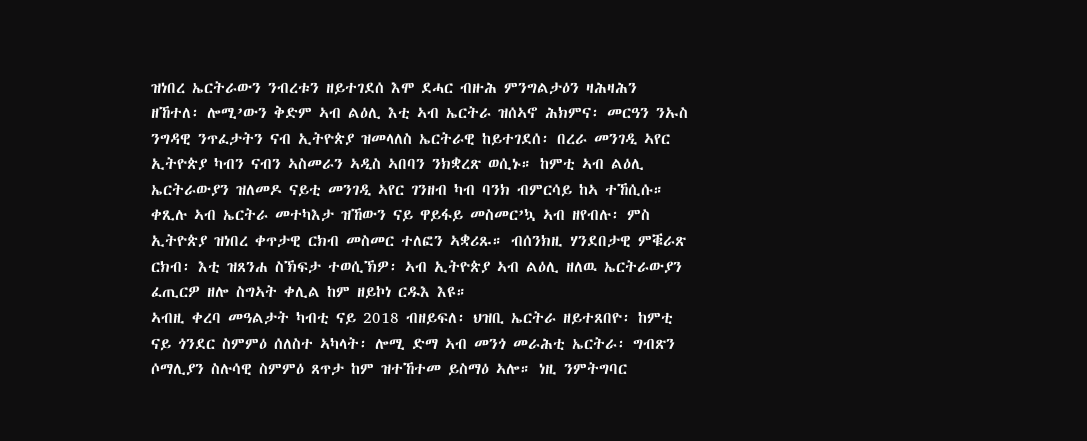ዝነበረ ኤርትራውን ንብረቱን ዘይተገደሰ እሞ ደሓር ብዙሕ ምንግልታዕን ዛሕዛሕን ዘኸተለ፡ ሎሚ’ውን ቅድም ኣብ ልዕሊ እቲ ኣብ ኤርትራ ዝሰኣኖ ሕክምና፡ መርዓን ንኡስ ንግዳዊ ንጥፈታትን ናብ ኢትዮጵያ ዝመላለስ ኤርትራዊ ከይተገደሰ፡ በረራ መንገዲ ኣየር ኢትዮጵያ ካብን ናብን ኣስመራን ኣዲስ ኣበባን ንክቋረጽ ወሲኑ። ከምቲ ኣብ ልዕሊ ኤርትራውያን ዝለመዶ ናይቲ መንገዲ ኣየር ገንዘብ ካብ ባንክ ብምርሳይ ከኣ ተኸሲሱ። ቀጺሉ ኣብ ኤርትራ መተካእታ ዝኸውን ናይ ዋይፋይ መስመር’ኳ ኣብ ዘየብሉ፡ ምስ ኢትዮጵያ ዝነበረ ቀጥታዊ ርክብ መስመር ተለፎን ኣቋሪጹ። ብሰንክዚ ሃንደበታዊ ምቑራጽ ርክብ፡ እቲ ዝጸንሐ ስኽፍታ ተወሲኽዎ፡ ኣብ ኢትዮጵያ ኣብ ልዕሊ ዘለዉ ኤርትራውያን ፈጢርዎ ዘሎ ስግኣት ቀሊል ከም ዘይኮነ ርዱእ እዩ።
ኣብዚ ቀረባ መዓልታት ካብቲ ናይ 2018 ብዘይፍለ፡ ህዝቢ ኤርትራ ዘይተጸበዮ፡ ከምቲ ናይ ጎንደር ስምምዕ ሰለስተ ኣካላት፡ ሎሚ ድማ ኣብ መንጎ መራሕቲ ኤርትራ፡ ግብጽን ሶማሊያን ስሉሳዊ ስምምዕ ጸጥታ ከም ዝተኸተመ ይስማዕ ኣሎ። ነዚ ንምትግባር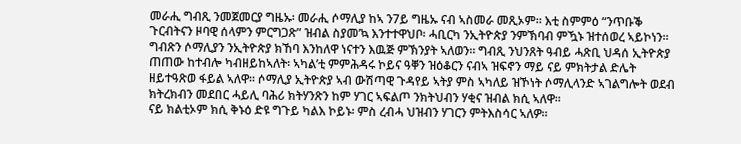መራሒ ግብጺ ንመጀመርያ ግዜኡ፡ መራሒ ሶማሊያ ከኣ ን7ይ ግዜኡ ናብ ኣስመራ መጺኦም። እቲ ስምምዕ “ንጥቡቕ ጉርብትናን ዞባዊ ሰላምን ምርግጋጽ” ዝብል ስያመ’ኳ እንተተዋህቦ፡ ሓቢርካ ንኢትዮጵያ ንምኽባብ ምዃኑ ዝተሰወረ ኣይኮነን። ግብጽን ሶማሊያን ንኢትዮጵያ ክኸባ እንከለዋ ነናተን እዉጅ ምኽንያት ኣለወን። ግብጺ ንህንጸት ዓብይ ሓጽቢ ህዳሰ ኢትዮጵያ ጠጠው ከተብሎ ካብዘይከኣለት፡ ኣካል’ቲ ምምሕዳሩ ኮይና ዓቐን ዝዕቆርን ናብኣ ዝፍኖን ማይ ናይ ምክትታል ድሌት ዘይተዓጽወ ፋይል ኣለዋ። ሶማሊያ ኢትዮጵያ ኣብ ውሽጣዊ ጉዳየይ ኣትያ ምስ ኣካለይ ዝኾነት ሶማሊላንድ ኣገልግሎት ወደብ ክትረክብን መደበር ሓይሊ ባሕሪ ክትሃንጽን ከም ሃገር ኣፍልጦ ንክትህብን ሃቂና ዝብል ክሲ ኣለዋ።
ናይ ክልቲኦም ክሲ ቅኑዕ ድዩ ግጉይ ካልእ ኮይኑ፡ ምስ ረብሓ ህዝብን ሃገርን ምትእስሳር ኣለዎ።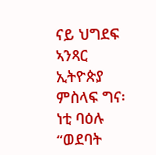ናይ ህግደፍ ኣንጻር ኢትዮጵያ ምስላፍ ግና፡ ነቲ ባዕሉ “ወደባት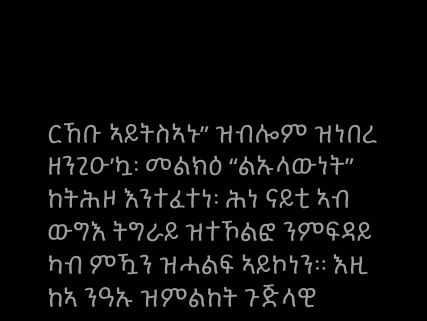ርኸቡ ኣይትስኣኑ” ዝብሎም ዝነበረ ዘንጊዑ’ኳ፡ መልክዕ “ልኡላውነት” ከትሕዞ እንተፈተነ፡ ሕነ ናይቲ ኣብ ውግእ ትግራይ ዝተኾልፎ ንምፍዳይ ካብ ምዃን ዝሓልፍ ኣይኮነን። እዚ ከኣ ንዓኡ ዝምልከት ጉጅላዊ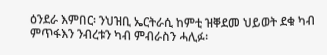ዕንደራ እምበር፡ ንህዝቢ ኤርትራሲ ከምቲ ዝቐደመ ህይወት ደቁ ካብ ምጥፋእን ንብረቱን ካብ ምብራስን ሓሊፉ፡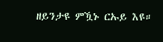ዘይንታዩ ምዃኑ ርኡይ እዩ።